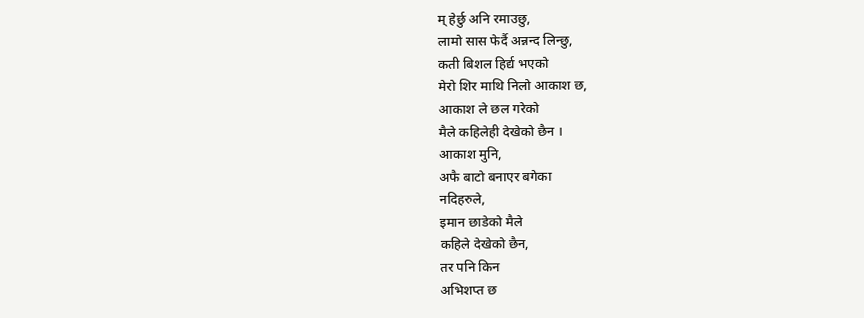म् हेर्छु अनि रमाउछु,
लामो सास फेर्दै अन्नन्द लिन्छु,
कती बिशल हिर्द्य भएको
मेरो शिर माथि निलो आकाश छ,
आकाश ले छल गरेको
मैले कहिलेही देखेको छैन ।
आकाश मुनि,
अफै बाटो बनाएर बगेका
नदिहरुले,
इमान छाडेको मैले
कहिले देखेको छैन,
तर पनि किन
अभिशप्त छ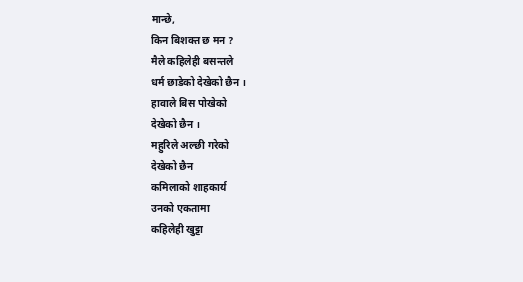मान्छे,
किन बिशक्त छ मन ?
मैले कहिलेही बसन्तले
धर्म छाडेको देखेको छैन ।
हावाले बिस पोखेको
देखेको छैन ।
महुरिले अल्छी गरेको
देखेको छैन
कमिलाको शाहकार्य
उनको एकतामा
कहिलेही खुट्टा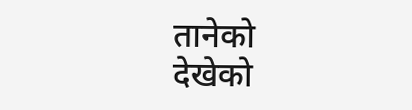तानेको
देखेको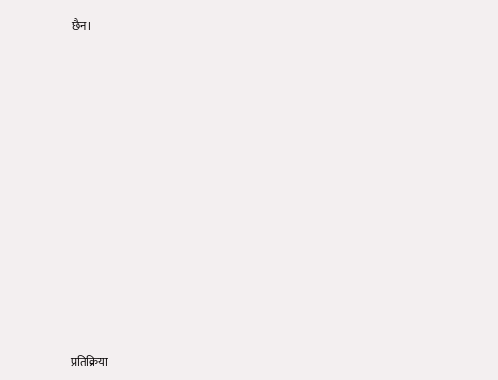छैन।















प्रतिक्रिया